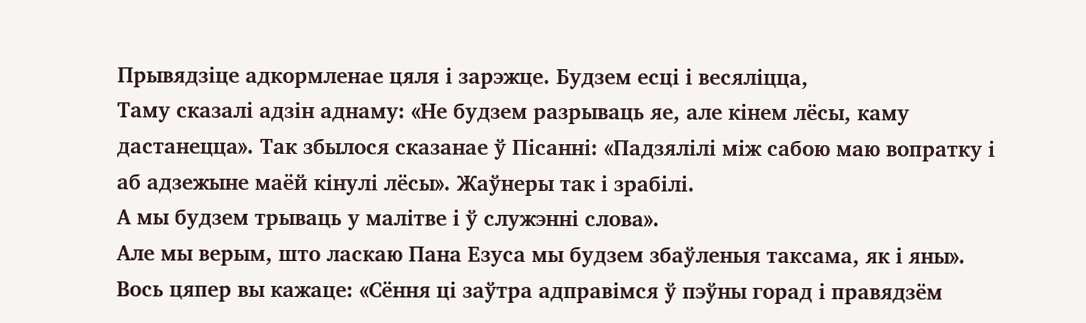Прывядзіце адкормленае цяля і зарэжце. Будзем есці і весяліцца,
Таму сказалі адзін аднаму: «Не будзем разрываць яе, але кінем лёсы, каму дастанецца». Так збылося сказанае ў Пісанні: «Падзялілі між сабою маю вопратку і аб адзежыне маёй кінулі лёсы». Жаўнеры так і зрабілі.
А мы будзем трываць у малітве і ў служэнні слова».
Але мы верым, што ласкаю Пана Езуса мы будзем збаўленыя таксама, як і яны».
Вось цяпер вы кажаце: «Сёння ці заўтра адправімся ў пэўны горад і правядзём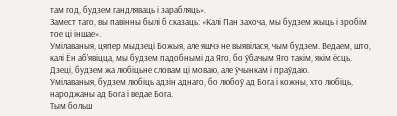там год, будзем гандляваць і зарабляць».
Замест таго, вы павінны былі б сказаць: «Калі Пан захоча, мы будзем жыць і зробім тое ці іншае».
Умілаваныя, цяпер мыдзеці Божыя, але яшчэ не выявілася, чым будзем. Ведаем, што, калі Ён аб’явіцца, мы будзем падобнымі да Яго, бо ўбачым Яго такім, якім ёсць.
Дзеці, будзем жа любіцьне словам ці моваю, але ўчынкам і праўдаю.
Умілаваныя, будзем любіць адзін аднаго, бо любоў ад Бога і кожны, хто любіць, народжаны ад Бога і ведае Бога.
Тым больш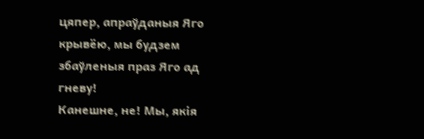цяпер, апраўданыя Яго крывёю, мы будзем збаўленыя праз Яго ад гневу!
Канешне, не! Мы, якія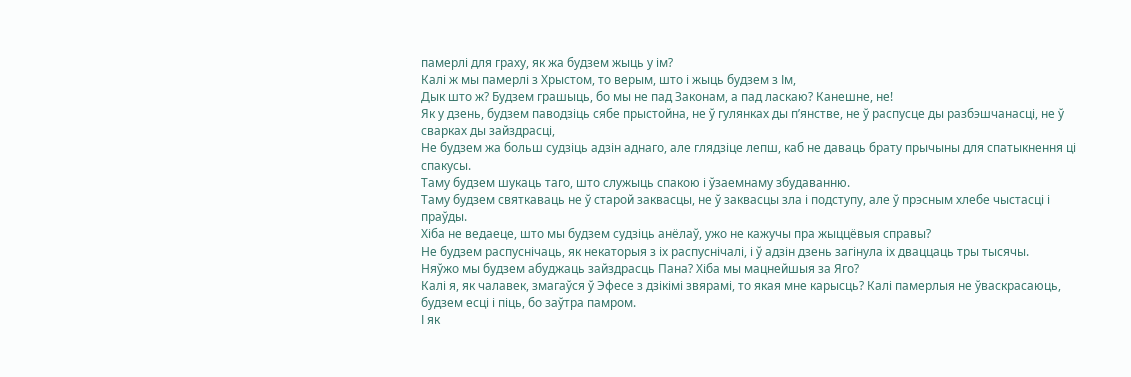памерлі для граху, як жа будзем жыць у ім?
Калі ж мы памерлі з Хрыстом, то верым, што і жыць будзем з Ім,
Дык што ж? Будзем грашыць, бо мы не пад Законам, а пад ласкаю? Канешне, не!
Як у дзень, будзем паводзіць сябе прыстойна, не ў гулянках ды п’янстве, не ў распусце ды разбэшчанасці, не ў сварках ды зайздрасці,
Не будзем жа больш судзіць адзін аднаго, але глядзіце лепш, каб не даваць брату прычыны для спатыкнення ці спакусы.
Таму будзем шукаць таго, што служыць спакою і ўзаемнаму збудаванню.
Таму будзем святкаваць не ў старой заквасцы, не ў заквасцы зла і подступу, але ў прэсным хлебе чыстасці і праўды.
Хіба не ведаеце, што мы будзем судзіць анёлаў, ужо не кажучы пра жыццёвыя справы?
Не будзем распуснічаць, як некаторыя з іх распуснічалі, і ў адзін дзень загінула іх дваццаць тры тысячы.
Няўжо мы будзем абуджаць зайздрасць Пана? Хіба мы мацнейшыя за Яго?
Калі я, як чалавек, змагаўся ў Эфесе з дзікімі звярамі, то якая мне карысць? Калі памерлыя не ўваскрасаюць, будзем есці і піць, бо заўтра памром.
І як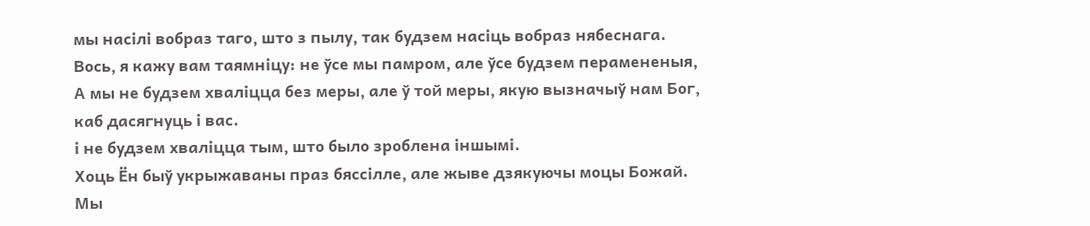мы насілі вобраз таго, што з пылу, так будзем насіць вобраз нябеснага.
Вось, я кажу вам таямніцу: не ўсе мы памром, але ўсе будзем перамененыя,
А мы не будзем хваліцца без меры, але ў той меры, якую вызначыў нам Бог, каб дасягнуць і вас.
і не будзем хваліцца тым, што было зроблена іншымі.
Хоць Ён быў укрыжаваны праз бяссілле, але жыве дзякуючы моцы Божай. Мы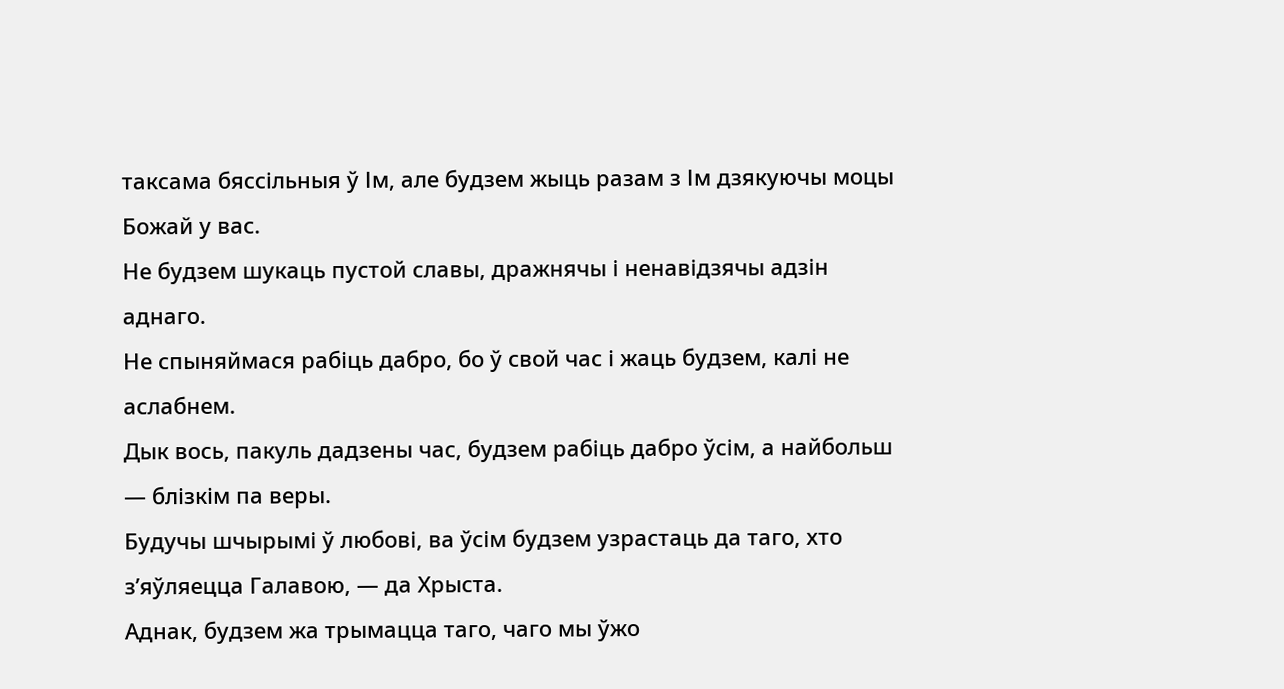таксама бяссільныя ў Ім, але будзем жыць разам з Ім дзякуючы моцы Божай у вас.
Не будзем шукаць пустой славы, дражнячы і ненавідзячы адзін аднаго.
Не спыняймася рабіць дабро, бо ў свой час і жаць будзем, калі не аслабнем.
Дык вось, пакуль дадзены час, будзем рабіць дабро ўсім, а найбольш — блізкім па веры.
Будучы шчырымі ў любові, ва ўсім будзем узрастаць да таго, хто з’яўляецца Галавою, — да Хрыста.
Аднак, будзем жа трымацца таго, чаго мы ўжо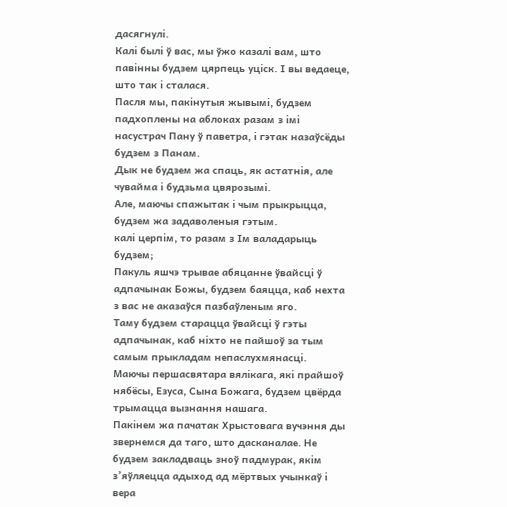дасягнулі.
Калі былі ў вас, мы ўжо казалі вам, што павінны будзем цярпець уціск. І вы ведаеце, што так і сталася.
Пасля мы, пакінутыя жывымі, будзем падхоплены на аблоках разам з імі насустрач Пану ў паветра, і гэтак назаўсёды будзем з Панам.
Дык не будзем жа спаць, як астатнія, але чувайма і будзьма цвярозымі.
Але, маючы спажытак і чым прыкрыцца, будзем жа задаволеныя гэтым.
калі церпім, то разам з Ім валадарыць будзем;
Пакуль яшчэ трывае абяцанне ўвайсці ў адпачынак Божы, будзем баяцца, каб нехта з вас не аказаўся пазбаўленым яго.
Таму будзем старацца ўвайсці ў гэты адпачынак, каб ніхто не пайшоў за тым самым прыкладам непаслухмянасці.
Маючы першасвятара вялікага, які прайшоў нябёсы, Езуса, Сына Божага, будзем цвёрда трымацца вызнання нашага.
Пакінем жа пачатак Хрыстовага вучэння ды звернемся да таго, што дасканалае. Не будзем закладваць зноў падмурак, якім з’яўляецца адыход ад мёртвых учынкаў і вера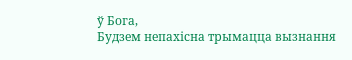ў Бога,
Будзем непахісна трымацца вызнання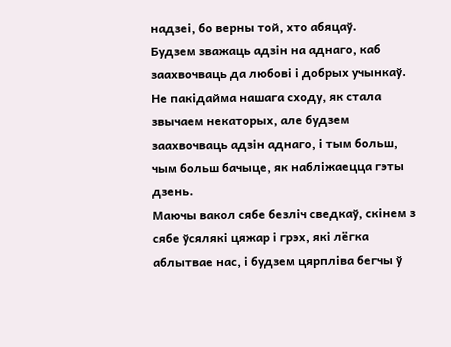надзеі, бо верны той, хто абяцаў.
Будзем зважаць адзін на аднаго, каб заахвочваць да любові і добрых учынкаў.
Не пакідайма нашага сходу, як стала звычаем некаторых, але будзем заахвочваць адзін аднаго, і тым больш, чым больш бачыце, як набліжаецца гэты дзень.
Маючы вакол сябе безліч сведкаў, скінем з сябе ўсялякі цяжар і грэх, які лёгка аблытвае нас, і будзем цярпліва бегчы ў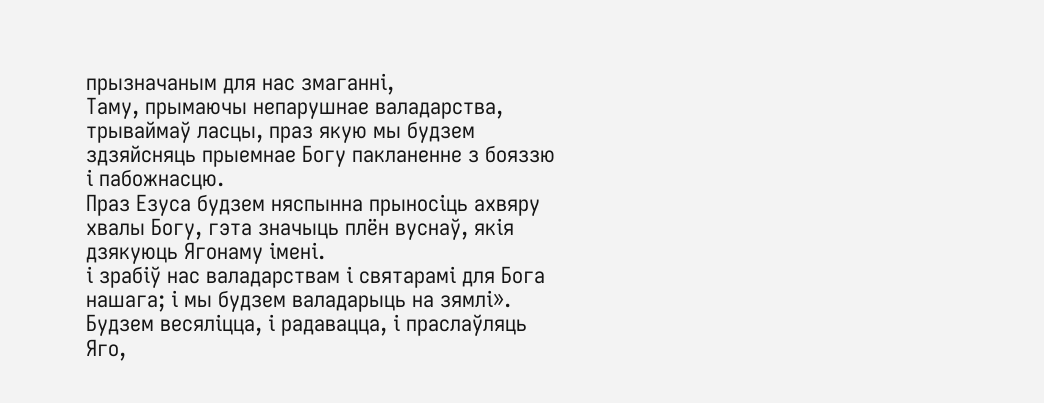прызначаным для нас змаганні,
Таму, прымаючы непарушнае валадарства, трываймаў ласцы, праз якую мы будзем здзяйсняць прыемнае Богу пакланенне з бояззю і пабожнасцю.
Праз Езуса будзем няспынна прыносіць ахвяру хвалы Богу, гэта значыць плён вуснаў, якія дзякуюць Ягонаму імені.
і зрабіў нас валадарствам і святарамі для Бога нашага; і мы будзем валадарыць на зямлі».
Будзем весяліцца, і радавацца, і праслаўляць Яго,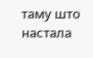таму што настала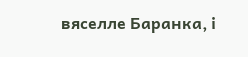вяселле Баранка, і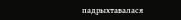падрыхтавалася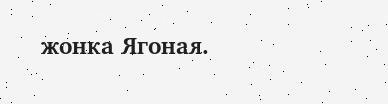жонка Ягоная.